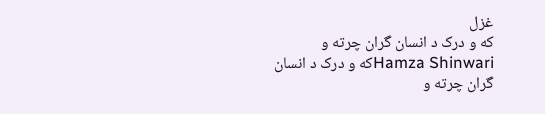غزل
که و درک د انسان گران چرته و
Hamza Shinwariکه و درک د انسان گران چرته و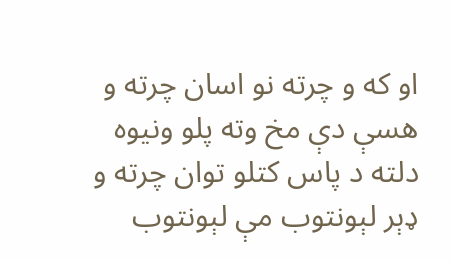او که و چرته نو اسان چرته و
هسې دې مخ وته پلو ونيوه
دلته د پاس کتلو توان چرته و
ډېر لېونتوب مې لېونتوب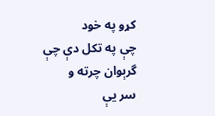کړو په خود
چې په تکل دې چې گرېوان چرته و
سر يې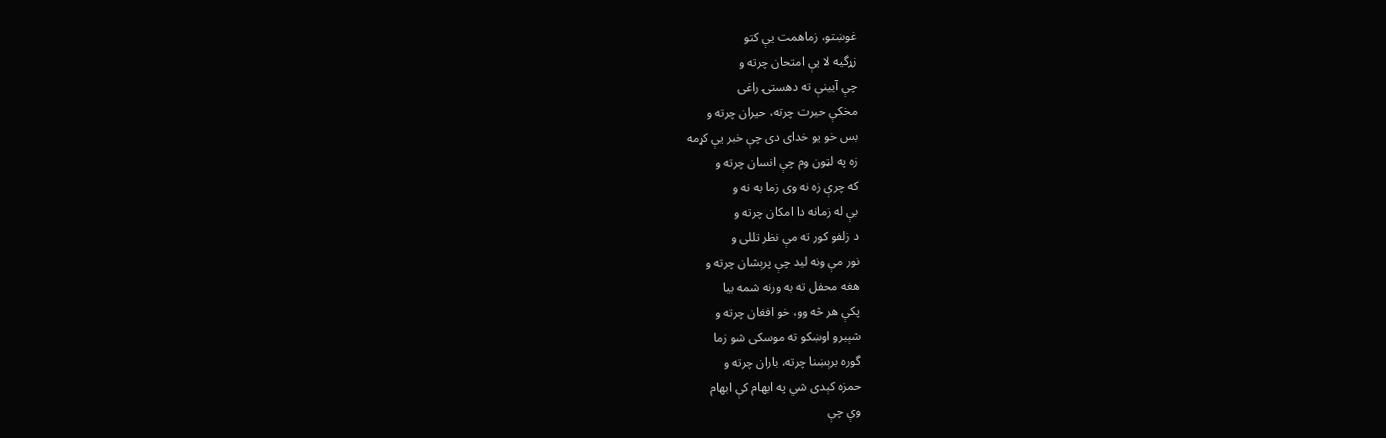غوښتو، زماهمت يې کتو
زړگيه لا يې امتحان چرته و
چې آيينې ته دهستۍ راغی
مخکې حيرت چرته، حيران چرته و
بس خو يو خدای دی چې خبر يې کړمه
زه په لټون وم چې انسان چرته و
که چرې زه نه وی زما به نه و
بې له زمانه دا امکان چرته و
د زلفو کور ته مې نظر تللی و
نور مې ونه ليد چې پرېشان چرته و
هغه محفل ته به ورنه شمه بيا
پکې هر څه وو، خو افغان چرته و
شېبرو اوښکو ته موسکی شو زما
گوره برېښنا چرته، باران چرته و
حمزه کېدی شي په ابهام کې ابهام
وې چې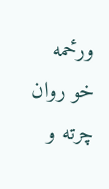ورځمه خو روان چرته و